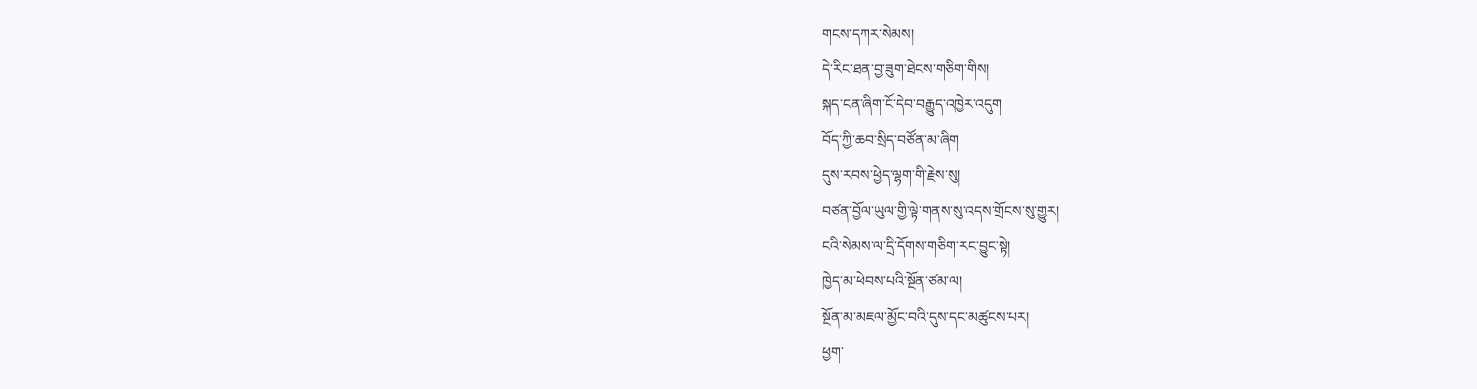གངས་དཀར་སེམས།
དེ་རིང་ཐན་བྱ་ཟུག་ཐེངས་གཅིག་གིས།
སྐད་ངན་ཞིག་ངོ་དེབ་བརྒྱུད་འཁྱེར་འདུག
བོད་ཀྱི་ཆབ་སྲིད་བཙོན་མ་ཞིག
དུས་རབས་ཕྱེད་ལྷག་གི་རྗེས་སུ།
བཙན་བྱོལ་ཡུལ་གྱི་ལྟེ་གནས་སུ་འདས་གྲོངས་སུ་གྱུར།
ངའི་སེམས་ལ་དྲི་དོགས་གཅིག་རང་བྱུང་སྟེ།
ཁྱེད་མ་ཕེབས་པའི་སྔོན་ཙམ་ལ།
སྔོན་མ་མཇལ་མྱོང་བའི་དུས་དང་མཚུངས་པར།
ཕྱག་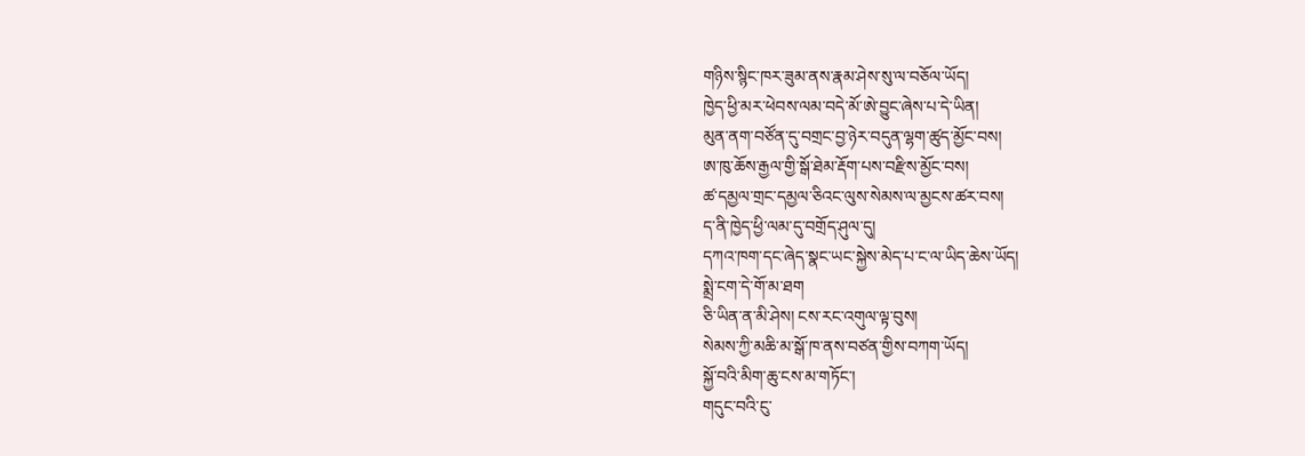གཉིས་སྙིང་ཁར་ཟུམ་ནས་རྣམ་ཤེས་སུ་ལ་བཅོལ་ཡོད།
ཁྱེད་ཕྱི་མར་ཕེབས་ལམ་བདེ་མོ་ཨེ་བྱུང་ཞེས་པ་དེ་ཡིན།
མུན་ནག་བཙོན་དུ་བགྲང་བྱ་ཉེར་བདུན་ལྷག་ཚུད་མྱོང་བས།
ཨ་ཁུ་ཆོས་རྒྱལ་གྱི་སྒོ་ཐེམ་རྡོག་པས་བརྫིས་མྱོང་བས།
ཚ་དམྱལ་གྲང་དམྱལ་ཅིའང་ལུས་སེམས་ལ་མྱངས་ཚར་བས།
ད་ནི་ཁྱེད་ཕྱི་ལམ་དུ་བགྲོད་ཤུལ་དུ།
དཀའ་ཁག་དང་ཞེད་སྣང་ཡང་སྐྱེས་མེད་པ་ང་ལ་ཡིད་ཆེས་ཡོད།
སྨྲེ་ངག་དེ་གོ་མ་ཐག
ཅི་ཡིན་ན་མི་ཤེས། ངས་རང་འགུལ་ལྟ་བུས།
སེམས་ཀྱི་མཆི་མ་སྒོ་ཁ་ནས་བཙན་གྱིས་བཀག་ཡོད།
སྐྱོ་བའི་མིག་ཆུ་ངས་མ་གཏོང་།
གདུང་བའི་ངུ་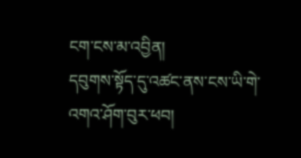ངག་ངས་མ་འབྱིན།
དབུགས་སྟོད་དུ་འཚང་ནས་ངས་ཡི་གེ་འགའ་ཤོག་བུར་ཕབ།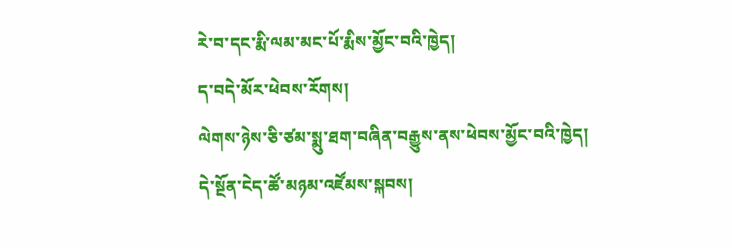རེ་བ་དང་རྨི་ལམ་མང་པོ་རྨིས་མྱོང་བའི་ཁྱེད།
ད་བདེ་མོར་ཕེབས་རོགས།
ལེགས་ཉེས་ཅི་ཙམ་སྨུ་ཐག་བཞིན་བརྒྱུས་ནས་ཕེབས་མྱོང་བའི་ཁྱེད།
དེ་སྔོན་ངེད་ཚོ་མཉམ་འཛོམས་སྐབས།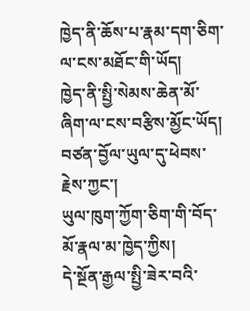ཁྱེད་ནི་ཆོས་པ་རྣམ་དག་ཅིག་ལ་ངས་མཐོང་གི་ཡོད།
ཁྱེད་ནི་སྤྱི་སེམས་ཆེན་མོ་ཞིག་ལ་ངས་བརྩིས་མྱོང་ཡོད།
བཙན་བྱོལ་ཡུལ་དུ་ཕེབས་རྗེས་ཀྱང་།
ཡུལ་ཁུག་ཀྱོག་ཅིག་གི་བོད་མོ་རྣལ་མ་ཁྱེད་ཀྱིས།
དེ་སྔོན་རྒྱལ་སྤྱི་ཟེར་བའི་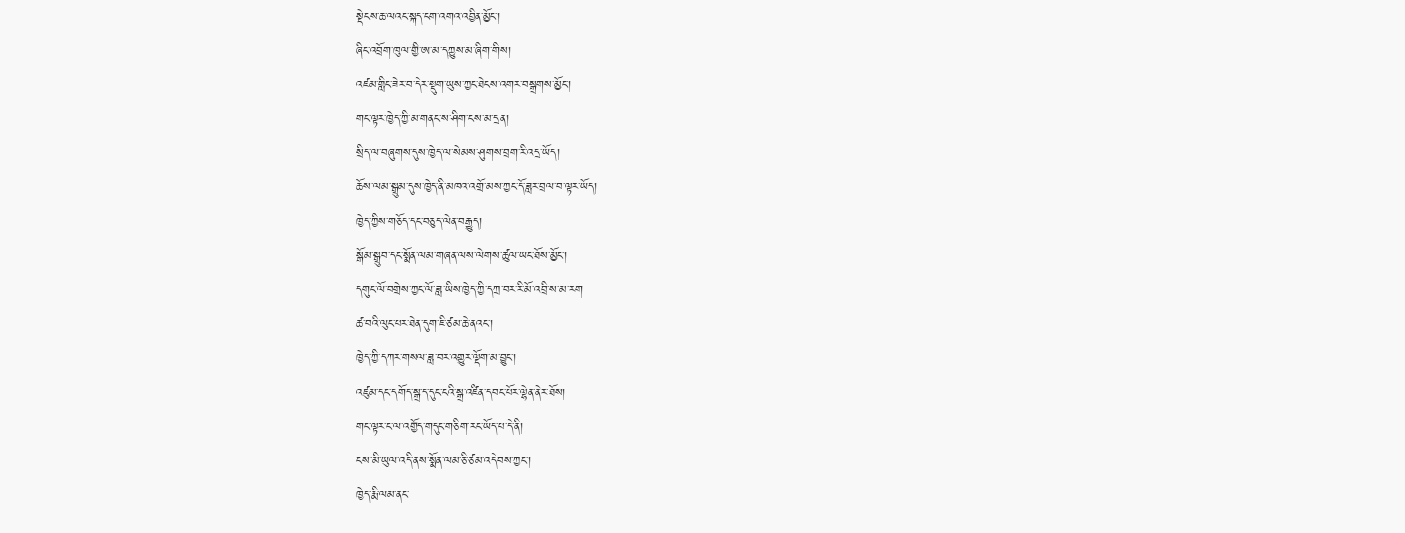སྡེངས་ཆ་ལའང་སྐད་ངག་འགའ་འབྱིན་མྱོང་།
ཞིང་འབྲོག་ཁུལ་གྱི་ཨ་མ་དཀྱུས་མ་ཞིག་གིས།
འཛམ་གླིང་ཟེར་བ་དེར་སྡུག་ཡུས་ཀྱང་ཐེངས་འགར་བསྒྲགས་མྱོང་།
གང་ལྟར་ཁྱེད་ཀྱི་མ་གནང་ས་ཤིག་ངས་མ་དྲན།
སྲིད་ལ་བཞུགས་དུས་ཁྱེད་ལ་སེམས་ཤུགས་བྲག་རི་འདྲ་ཡོད།
ཆོས་ལམ་སྒྲུམ་དུས་ཁྱེད་ནི་མཁའ་འགྲོ་མས་ཀྱང་དོ་ཟླར་བྲལ་བ་ལྟར་ཡོད།
ཁྱེད་ཀྱིས་གཅོད་དང་བཅུད་ལེན་བརྒྱུད།
སྒོམ་སྒྲུབ་དང་སྨོན་ལམ་གཞན་ལས་ལེགས་ཚུལ་ཡང་ཐོས་མྱོང་།
དགུང་ལོ་བགྲེས་ཀྱང་ལོ་ཟླ་ཡིས་ཁྱེད་ཀྱི་དཀྲ་བར་རི་མོ་འབྲི་ས་མ་རག
ཚ་བའི་ལུང་པར་ཐེན་དུག་ཇི་ཙམ་ཆེ་ནའང་།
ཁྱེད་ཀྱི་དཀར་གསལ་ཟླ་བར་འགྱུར་ལྡོག་མ་བྱུང་།
འཛུམ་དང་དགོད་སྒྲ་ད་དུང་ངའི་སྒྲ་འཛིན་དབང་པོར་ལྷེན་ནེར་ཐོས།
གང་ལྟར་ང་ལ་འགྱོད་གདུང་གཅིག་རང་ཡོད་པ་དེ་ནི།
ངས་མི་ཡུལ་འདི་ནས་སྨོན་ལམ་ཅི་ཙམ་འདེབས་ཀྱང་།
ཁྱེད་རྨི་ལམ་ནང་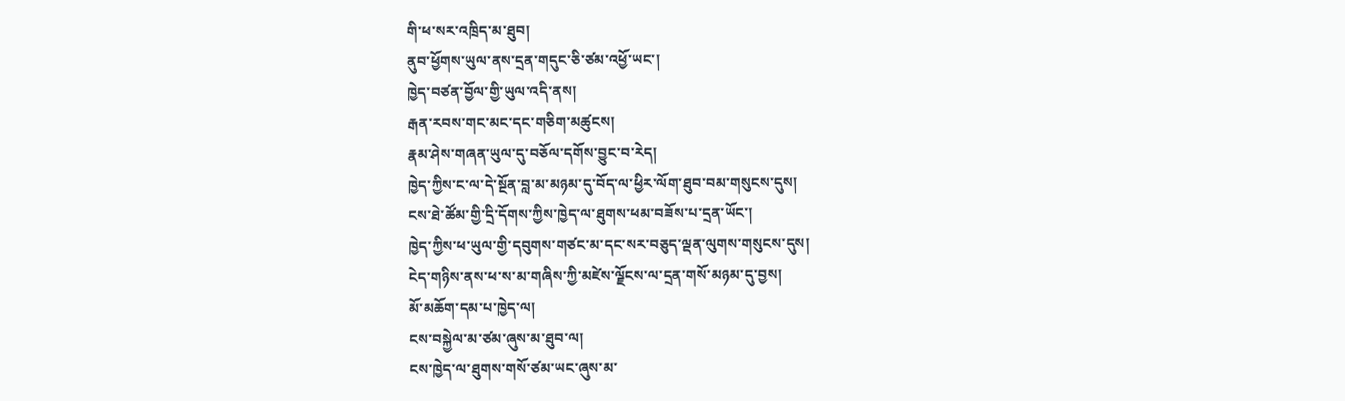གི་ཕ་སར་འཁྲིད་མ་ཐུབ།
ནུབ་ཕྱོགས་ཡུལ་ནས་དྲན་གདུང་ཅི་ཙམ་འཕྱོ་ཡང་།
ཁྱེད་བཙན་བྱོལ་གྱི་ཡུལ་འདི་ནས།
རྒན་རབས་གང་མང་དང་གཅིག་མཚུངས།
རྣམ་ཤེས་གཞན་ཡུལ་དུ་བཅོལ་དགོས་བྱུང་བ་རེད།
ཁྱེད་ཀྱིས་ང་ལ་དེ་སྔོན་བླ་མ་མཉམ་དུ་བོད་ལ་ཕྱིར་ལོག་ཐུབ་བམ་གསུངས་དུས།
ངས་ཐེ་ཚོམ་གྱི་དྲི་དོགས་ཀྱིས་ཁྱེད་ལ་ཐུགས་ཕམ་བཟོས་པ་དྲན་ཡོང་།
ཁྱེད་ཀྱིས་ཕ་ཡུལ་གྱི་དབུགས་གཙང་མ་དང་སར་བཅུད་ལྡན་ལུགས་གསུངས་དུས།
ངེད་གཉིས་ནས་ཕ་ས་མ་གཞིས་ཀྱི་མཛེས་ལྗོངས་ལ་དྲན་གསོ་མཉམ་དུ་བྱས།
མོ་མཆོག་དམ་པ་ཁྱེད་ལ།
ངས་བསྐྱེལ་མ་ཙམ་ཞུས་མ་ཐུབ་ལ།
ངས་ཁྱེད་ལ་ཐུགས་གསོ་ཙམ་ཡང་ཞུས་མ་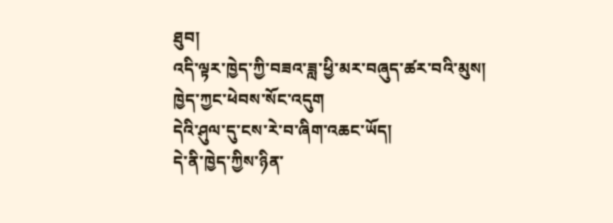ཐུབ།
འདི་ལྟར་ཁྱེད་ཀྱི་བཟའ་ཟླ་ཕྱི་མར་བཞུད་ཚར་བའི་མུས།
ཁྱེད་ཀྱང་ཕེབས་སོང་འདུག
དེའི་ཤུལ་དུ་ངས་རེ་བ་ཞིག་འཆང་ཡོད།
དེ་ནི་ཁྱེད་ཀྱིས་ཉིན་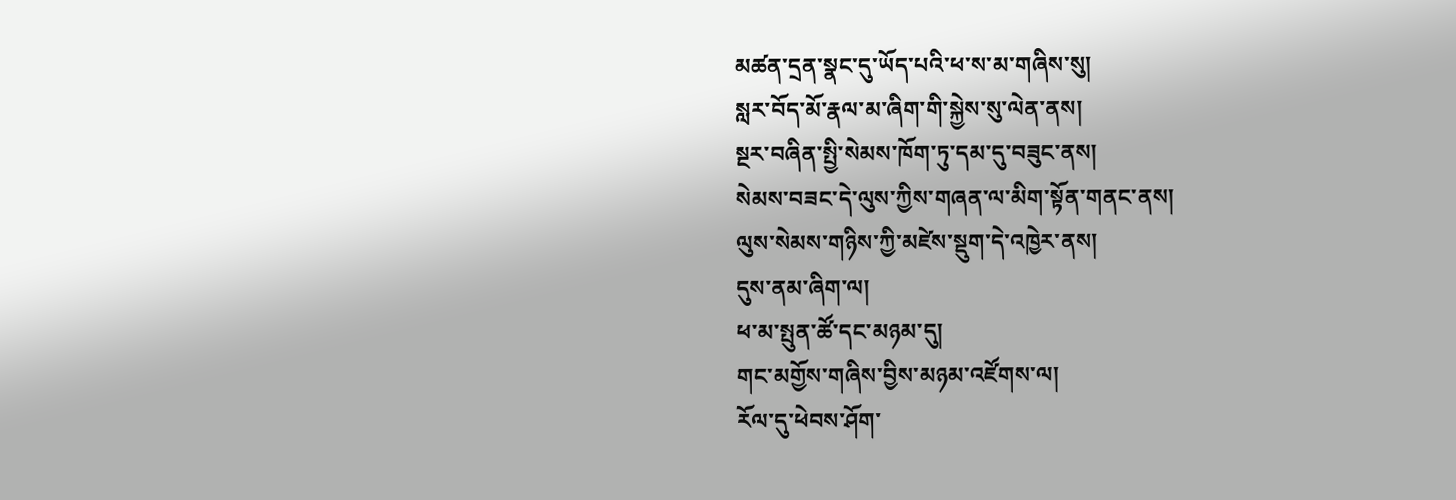མཚན་དྲན་སྣང་དུ་ཡོད་པའི་ཕ་ས་མ་གཞིས་སུ།
སླར་བོད་མོ་རྣལ་མ་ཞིག་གི་སྐྱེས་སུ་ལེན་ནས།
སྔར་བཞིན་སྤྱི་སེམས་ཁོག་ཏུ་དམ་དུ་བཟུང་ནས།
སེམས་བཟང་དེ་ལུས་ཀྱིས་གཞན་ལ་མིག་སྟོན་གནང་ནས།
ལུས་སེམས་གཉིས་ཀྱི་མཛེས་སྡུག་དེ་འཁྱེར་ནས།
དུས་ནམ་ཞིག་ལ།
ཕ་མ་སྤུན་ཚོ་དང་མཉམ་དུ།
གང་མགྱོས་གཞིས་བྱིས་མཉམ་འཛོགས་ལ།
རོལ་དུ་ཕེབས་ཤོག་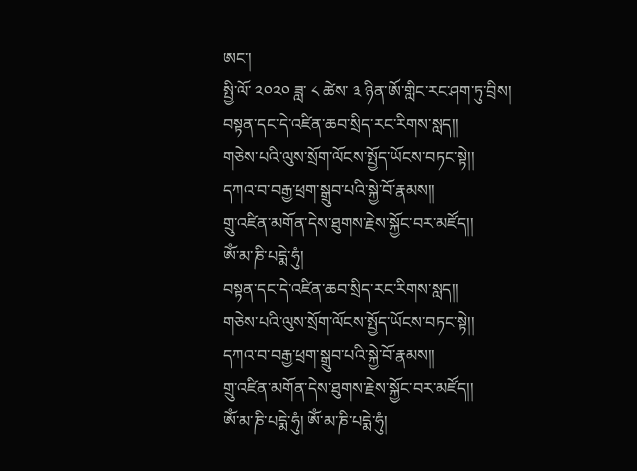ཨང་།
སྤྱི་ལོ་ ༢༠༢༠ ཟླ་ ༨ ཚེས་ ༣ ཉིན་ཨོ་གླིང་རང་ཤག་ཏུ་བྲིས།
བསྟན་དང་དེ་འཛིན་ཆབ་སྲིད་རང་རིགས་སླད།།
གཅེས་པའི་ལུས་སྲོག་ལོངས་སྤྱོད་ཡོངས་བཏང་སྟེ།།
དཀའ་བ་བརྒྱ་ཕྲག་སྒྲུབ་པའི་སྐྱེ་བོ་རྣམས།།
གྲུ་འཛིན་མགོན་དེས་ཐུགས་རྗེས་སྐྱོང་བར་མཛོད།།
ཨོཾ་མ་ཎི་པདྨེ་ཧུཾ།
བསྟན་དང་དེ་འཛིན་ཆབ་སྲིད་རང་རིགས་སླད།།
གཅེས་པའི་ལུས་སྲོག་ལོངས་སྤྱོད་ཡོངས་བཏང་སྟེ།།
དཀའ་བ་བརྒྱ་ཕྲག་སྒྲུབ་པའི་སྐྱེ་བོ་རྣམས།།
གྲུ་འཛིན་མགོན་དེས་ཐུགས་རྗེས་སྐྱོང་བར་མཛོད།།
ཨོཾ་མ་ཎི་པདྨེ་ཧུཾ། ཨོཾ་མ་ཎི་པདྨེ་ཧུཾ།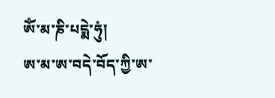ཨོཾ་མ་ཎི་པདྨེ་ཧུཾ།
ཨ་མ་ཨ་བདེ་བོད་ཀྱི་ཨ་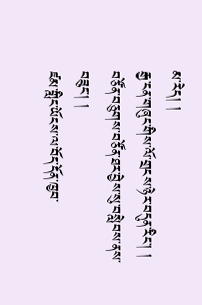མ་རེད། །
རྒྱ་ངན་གཞུང་གིས་ལོ་གྲངས་ཉེར་བདུན་རིང་། །
བཙོན་བཅུགས་བཙོན་ཐར་བྱེས་སུ་བསླེབས་ནས་བཟུང་། །
ཛམ་གླིང་ཡོངས་ལ་བོད་དོན་ཁྱབ་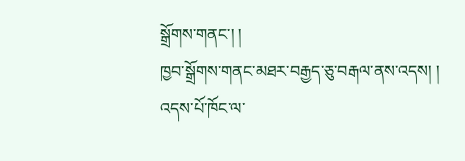སྒྲོགས་གནང་། །
ཁྱབ་སྒྲོགས་གནང་མཐར་བརྒྱད་ཅུ་བརྒལ་ནས་འདས། །
འདས་པོ་ཁོང་ལ་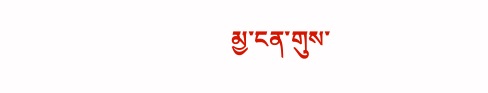མྱ་ངན་གུས་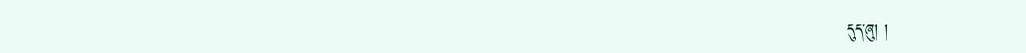དུད་ཞུ། །